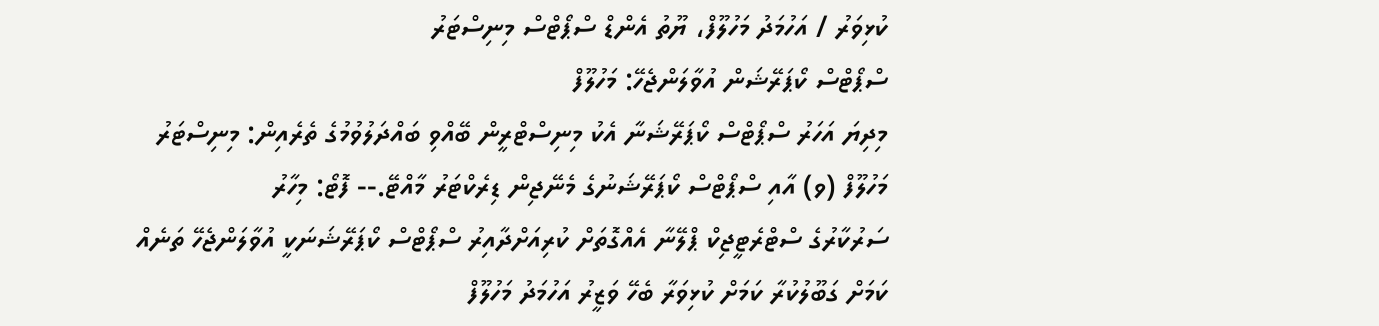ކުޅިވަރު / އަހުމަދު މަހުލޫފް، ޔޫތު އެންޑް ސްޕޯޓްސް މިނިސްޓަރު
ސްޕޯޓްސް ކޯޕަރޭޝަން އުވާލަންޖެހޭ: މަހުލޫފް
މިދިޔަ އަހަރު ސްޕޯޓްސް ކޯޕަރޭޝަނާ އެކު މިނިސްޓްރީން ބޭއްވި ބައްދަލުވުމުގެ ތެރެއިން: މިނިސްޓަރު މަހުލޫފް (ވ) އާއި ސްޕޯޓްސް ކޯޕަރޭޝަނުގެ މެނޭޖިން ޑިރެކްޓަރު މާއްޓޭ.-- ފޮޓޯ: މިހާރު
ސަރުކާރުގެ ސްޓްރެޓީޖިކް ޕްލޭނާ އެއްގޮތަށް ކުރިއަށްދާއިރު ސްޕޯޓްސް ކޯޕަރޭޝަނަކީ އުވާލަންޖެހޭ ތަނެއް ކަމަށް ގަބޫލުކުރާ ކަމަށް ކުޅިވަރާ ބެހޭ ވަޒީރު އަހުމަދު މަހުލޫފް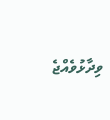ވިދާޅުވެއްޖެ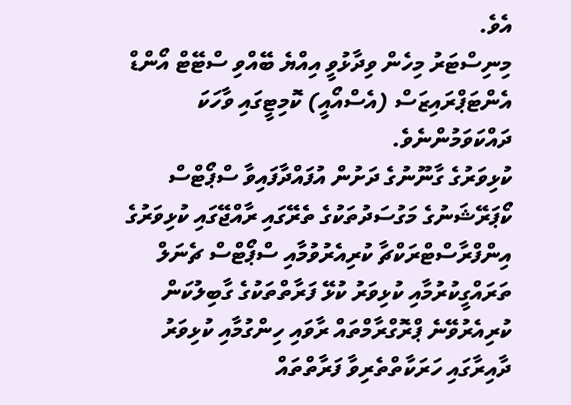އެވެ.
މިނިސްޓަރު މިހެން ވިދާޅުވީ އިއްޔެ ބޭއްވި ސްޓޭޓް އޯންޑް އެންޓަޕްރައިޒަސް (އެސްއޯއީ) ކޮމިޓީގައި ވާހަކަ ދައްކަވަމުންނެވެ.
ކުޅިވަރުގެ ގާނޫނުގެ ދަށުން އުފައްދާފައިވާ ސްޕޯޓްސް ކޯޕަރޭޝަނުގެ މަގުސަދުތަކުގެ ތެރޭގައި ރާއްޖޭގައި ކުޅިވަރުގެ އިންފްރާސްޓްރަކްޗާ ކުރިއެރުވުމާއި ސްޕޯޓްސް ޗެނަލް ތަރައްގީކުރުމާއި ކުޅިވަރު ކުޅޭ ފަރާތްތަކުގެ ގާބިލުކަން ކުރިއެރުވޭނެ ޕްރޮގްރާމްތައް ރާވައި ހިންގުމާއި ކުޅިވަރު ދާއިރާގައި ހަރަކާތްތެރިވާ ފަރާތްތައް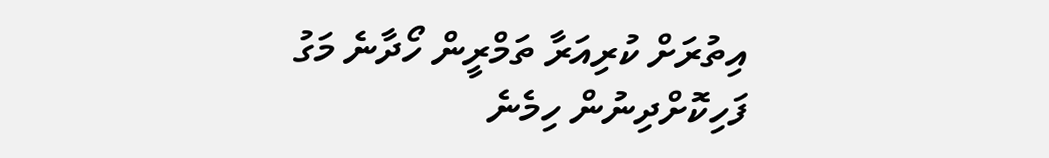އިތުރަށް ކުރިއަރާ ތަމްރީން ހޯދާނެ މަގު ފަހިކޮށްދިނުން ހިމެނެ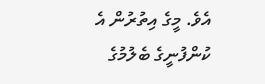އެވެ. މީގެ އިތުރުން އެ ކުންފުނީގެ ބެލުމުގެ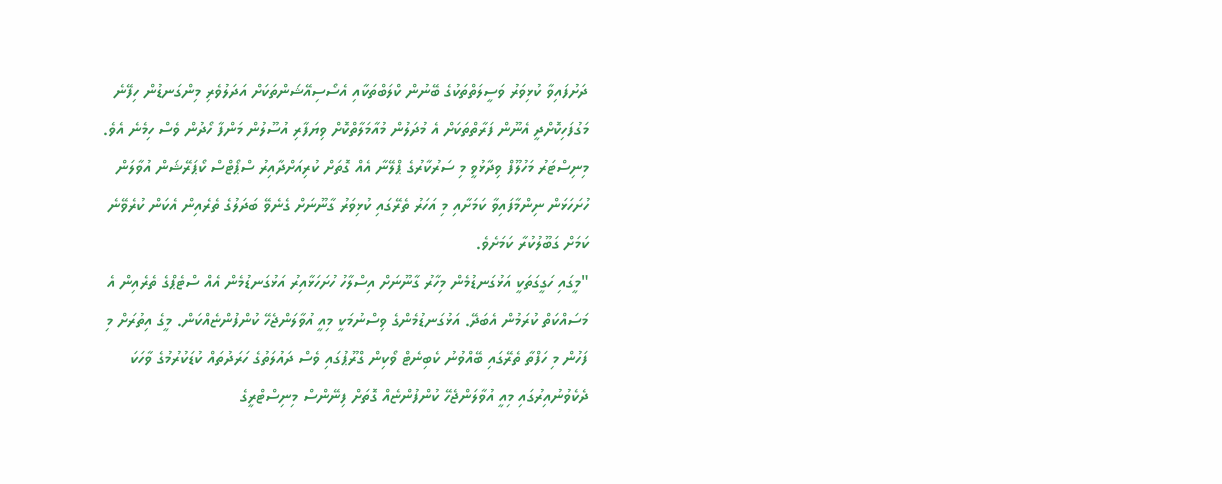ދަށުފައިވާ ކުޅިވަރު ވަސީލަތްތަކުގެ ބޭނުން ކްލަބްތަކާއި އެސޯސިއޭޝަންތަކަށް އަދަލުވެރި މިންގަނޑުން ހިފޭނެ މަގުފަހިކޮށްދީ އެނޫން ފަރާތްތަކަށް އެ މުދަލުން މުއާމަލާތްކޮށް ވިޔަފާރި އުސޫލުން މަންފާ ހޯދުން ވެސް ހިމެނެ އެވެ.
މިނިސްޓަރު މަހުލޫފް ވިދާޅުވީ މި ސަރުކާރުގެ ޕްލޭނާ އެއް ގޮތަށް ކުރިއަށްދާއިރު ސްޕޯޓްސް ކޯޕަރޭޝަން އުވާލަން ހުށަހަޅަން ނިންމާފައިވާ ކަމަށާއި މި އަހަރު ތެރޭގައި ކުޅިވަރު ގާނޫނަށް ގެނެވޭ ބަދަލުގެ ތެރެއިން އެކަން ކުރެވޭނެ ކަމަށް ގަބޫލުކުރާ ކަމަށެވެ.
"މީގައި ހަގީގަތަކީ އަޅުގަނޑުމެން މިހާރު ގާނޫނަށް އިސްލާހު ހުށަހަޅާއިރު އަޅުގަނޑުމެން އެއް ސްޓެޕްގެ ތެރެއިން އެ މަސައްކަތް ކުރަމުން އެބަދޭ. އަޅުގަނޑުމެންގެ ވިސްނުމަކީ މިއީ އުވާލަންޖެހޭ ކުންފުންޏެއްކަން. މީގެ އިތުރަށް މި ފަހުން މި ހަފްތާ ތެރޭގައި ބޭއްވުނު ކެބިނެޓް ވޯކިން ގްރޫޕުގައި ވެސް ދައުލަތުގެ ހަރަދުތައް ކުޑަކުރުމުގެ ވާހަކަ ދެކެވުނުއިރުގައި މިއީ އުވާލަންޖެހޭ ކުންފުންޏެއް ގޮތަށް ފިނޭންސް މިނިސްޓްރީގެ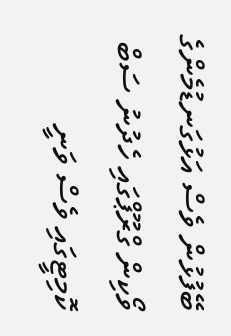ބޭފުޅުން ވެސް އަޅުގަނޑުމެންގެ ވޯކިން ގްރޫޕްގައި ހެދުނު ސަބް ކޮމިޓީގައި ވެސް ވަނީ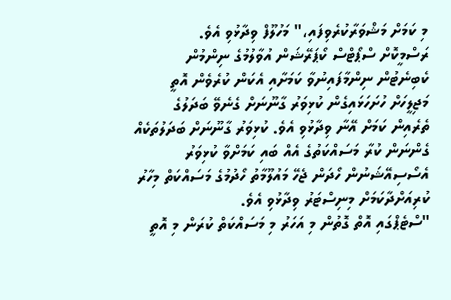މި ކަމަށް މަޝްވަރާކުރެވިފައި،" މަހުލޫފް ވިދާޅުވި އެވެ.
ރަސްމީކޮށް ސްޕޯޓްސް ކޯޕަރޭޝަން އުވާލުމުގެ ނިންމުން ކެބިނެޓުން ނިންމާފައިނުވާ ކަމަށާއި އެކަން ކުރެވެން އޮތީ މަޖިލީހަށް ހުށަހަޅައިގެން ކުޅިވަރު ގާނޫނަށް ގެނެވޭ ބަދަލުގެ ތެރެއިން ކަމަށް އޭނާ ވިދާޅުވި އެވެ. ކުޅިވަރު ގާނޫނަށް ބަދަލުތަކެއް ގެންނަން ކުރާ މަސައްކަތުގެ އެއް ބައި ކަމަށްވާ ކުޅިވަރު އެސޯސިއޭޝަނުން ހޯދަން ޖެހޭ މައުލޫމާތު ހޯދުމުގެ މަސައްކަތް މިހާރު ކުރިއަށްދާކަމަށް މިނިސްޓަރު ވިދާޅުވި އެވެ.
"ސްޓެޕްގައި އޮތް ގޮތުން މި އަހަރު މި މަސައްކަތް ކުރަން މި އޮތީ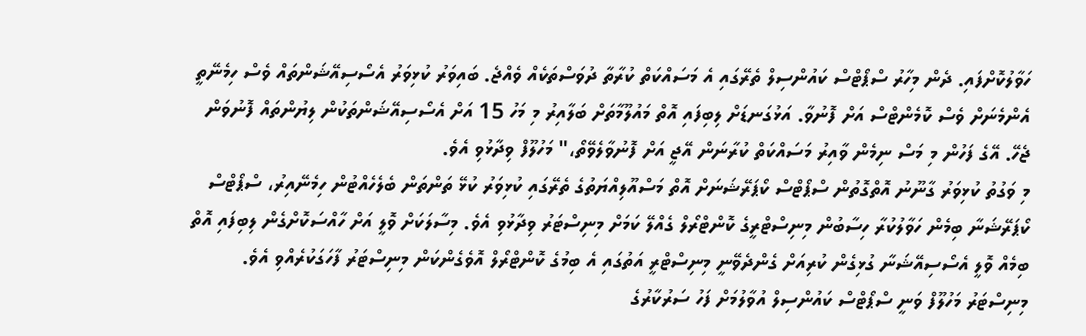ހަވާލުކޮށްފައި. ދެން މިހާރު ސްޕޯޓްސް ކައުންސިލް ތެރޭގައި އެ މަސައްކަތް ކުރާތާ ދުވަސްތަކެއް ވެއްޖެ. ބައިވަރު ކުޅިވަރު އެސޯސިއޭޝަންތައް ވެސް ހިމެނޭތީ އެންމެނަށް ވެސް ކޮމެންޓްސް އަށް ފޮނުވާ. އަޅުގަނޑަށް ލިބިފައި އޮތް މައުލޫމާތަށް ބަލާއިރު މި މަހު 15 އަށް އެސޯސިއޭޝަންތަކުން ލިޔުންތައް ފޮނުވަން ޖެހޭ. އޭގެ ފަހުން މި މަސް ނިމެން ވާއިރު މަސައްކަތް ކުރާނަން އޭޖީ އަށް ފޮނުވާލެވޭތޯ،" މަހުލޫފް ވިދާޅުވި އެވެ.
މި ވަގުތު ކުޅިވަރު ގާނޫނު އޮތްގޮތުން ސްޕޯޓްސް ކޯޕަރޭޝަނަށް އޮތް މަސްއޫލިއްޔަތުގެ ތެރޭގައި ކުޅިވަރު ކުޅޭ ތަންތަން ބެލެހެއްޓުން ހިމެނޭއިރު، ސްޕޯޓްސް ކޯޕަރޭޝަނާ ބިމެން ހަވާލުކުރާ ހިސާބުން މިނިސްޓްރީގެ ކޮންޓްރޯލް ގެއްލޭ ކަމަށް މިނިސްޓަރު ވިދާޅުވި އެވެ. މިސާލަކަށް ވޮލީ އަށް ހާއްސަކޮށްގެން ލިބިފައި އޮތް ބިމެއް ވޮލީ އެސޯސިއޭޝަނާ ގުޅިގެން ކުރިއަށް ގެންދެވޭނީ މިނިސްޓްރީ އަތުގައި އެ ބިމުގެ ކޮންޓްރޯލް އޮވެގެންކަން މިނިސްޓަރު ފާހަގަކުރެއްވި އެވެ.
މިނިސްޓަރު މަހުލޫފް ވަނީ ސްޕޯޓްސް ކައުންސިލް އުވާލުމަށް ފަހު ސަރުކާރުގެ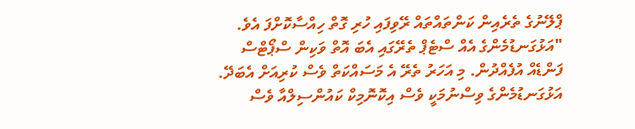ޕްލޭނުގެ ތެރެއިން ކަންތައްތައް ރޭވިފައި ހުރި ގޮތް ހިއްސާކޮށްފަ އެވެ.
"އަޅުގަނޑުމެންގެ އެއް ސްޓެޕް ތެރޭގައި އެބަ އޮތް ވަކިން ސްޕޯޓްސް ފަންޑެއް އުފެއްދުން. މި އަހަރު ތެރޭ އެ މަސައްކަތް ވެސް ކުރިއަށް އެބަދޭ. އަޅުގަނޑުމެންގެ ވިސްނުމަކީ ވެސް އިކޮނޮމިކް ކައުންސިލްއާ ވެސް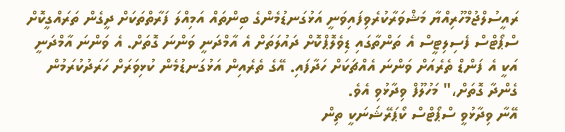ރައީސުލްޖުމްހޫރިއްޔާ މަޝްވަރާކުރެވިފައިވަނީ އަޅުގަނޑުމެންގެ ބިންތައް އަމިއްލަ ފަރާތްތަކަށް ދީގެން ތަރައްގީކޮށް ސްޕޯޓްސް ފެސިލިޓީސް އެ ތަންތާގައި ޑިވެލޮޕްކޮށް ދައުލަތަށް އެ އާމްދަނީ ވަންނަ ގޮތަށް. އެ ވަންނަ އާމްދަނީ އަކީ އެ ފަންޑް ތެރެއަށް ވަންނަ އެއްޗަކަށް ހަދާފައި. އޭގެ ތެރެއިން އަޅުގަނޑުމެން ކުޅިވަރަށް ހަރަދުކުރަމުން ގެންދާ ގޮތަށް،" މަހުލޫފް ވިދާޅުވި އެވެ.
އޭނާ ވިދާޅުވީ ސްޕޯޓްސް ކޯޕަރޭޝަނަކީ ތިން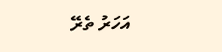އަހަރު ތެރޭ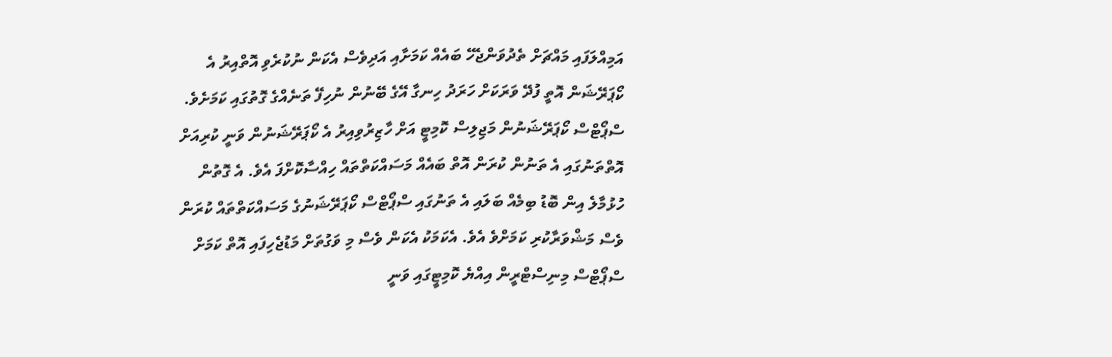އަމިއްލަފައި މައްޗަށް ތެދުވަންޖެހޭ ބައެއް ކަމަށާއި އަދިވެސް އެކަން ނުކުރެވި އޮތްއިރު އެ ކޯޕަރޭޝަން އޮތީ ފުދޭ ވަރަކަށް ހަރަދު ހިނގާ އޭގެ ބޭނުން ނުހިފޭ ތަނެއްގެ ގޮތުގައި ކަމަށެވެ.
ސްޕޯޓްސް ކޯޕަރޭޝަނުން މަޖިލިސް ކޮމިޓީ އަށް ހާޒިރުވިއިރު އެ ކޯޕަރޭޝަނުން ވަނީ ކުރިއަށް އޮތްތަނުގައި އެ ތަނުން ކުރަން އޮތް ބައެއް މަސައްކަތްތައް ހިއްސާކޮށްފަ އެވެ. އެ ގޮތުން ހުޅުމާލެ އިން ބޮޑު ބިމެއް ބަލައި އެ ތަނުގައި ސްޕޯޓްސް ކޯޕަރޭޝަނުގެ މަސައްކަތްތައް ކުރަން ވެސް މަޝްވަރާކުރި ކަމަށްވެ އެވެ. އެކަމަކު އެކަން ވެސް މި ވަގުތަށް މަޑުޖެހިފައި އޮތް ކަމަށް ސްޕޯޓްސް މިނިސްޓްރީން އިއްޔެ ކޮމިޓީގައި ވަނީ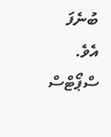ބުނެފަ އެވެ.
ސްޕޯޓްސް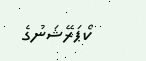ކޯޕަރޭޝަނުގެ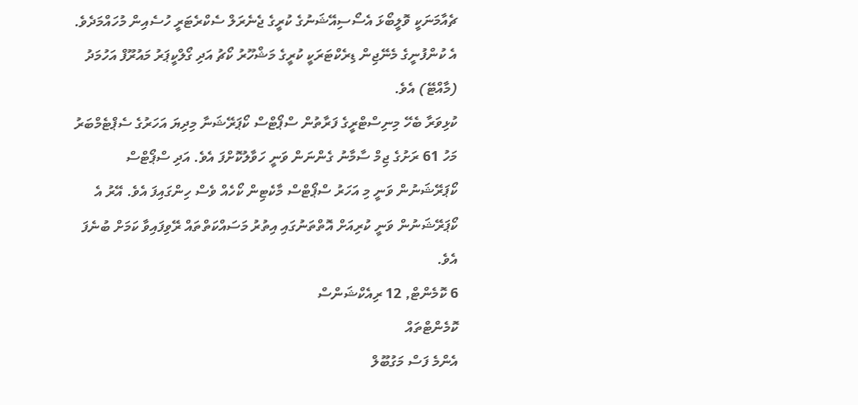ޗެއާމަނަކީ ވޮލީބޯޅަ އެސޯސިއޭޝަނުގެ ކުރީގެ ޖެނެރަލް ސެކްރެޓަރީ ހުސެއިން މުހައްމަދެވެ. އެ ކުންފުނީގެ މެނޭޖިން ޑިރެކްޓަރަކީ ކުރީގެ މަޝްހޫރު ކޯޗު އަދި ގޯލްކީޕަރު މައުރޫފް އަހުމަދު (މާއްޓޭ) އެވެ.
ކުޅިވަރާ ބެހޭ މިނިސްޓްރީގެ ފަރާތުން ސްޕޯޓްސް ކޯޕަރޭޝަނާ މިދިޔަ އަހަރުގެ ސެޕްޓެމްބަރު މަހު 61 ރަށުގެ ޖިމް ސާމާނު ގެންނަން ވަނީ ހަވާލުކޮށްފަ އެވެ. އަދި ސްޕޯޓްސް ކޯޕަރޭޝަނުން ވަނީ މި އަހަރު ސްޕޯޓްސް މާކެޓިން ކޯހެއް ވެސް ހިންގައިފަ އެވެ. އޭރު އެ ކޯޕަރޭޝަނުން ވަނީ ކުރިއަށް އޮތްތަނުގައި އިތުރު މަސައްކަތްތައް ރޭވިފައިވާ ކަމަށް ބުނެފަ އެވެ.
6 ކޮމެންޓް, 12 ރިއެކްޝަންސް
ކޮމެންޓްތައް
އެންމެ ފަސް މަގުބޫލް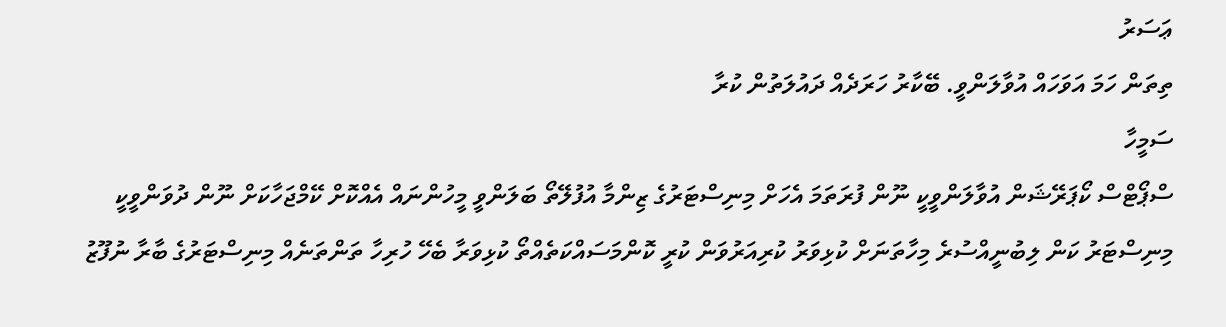ޢަސަރު
ތިތަން ހަމަ އަވަހައް އުވާލަންވީ. ބޭކާރު ހަރަދެއް ދައުލަތުން ކުރާ
ސަމީހާ
ސްޕޯޓްސް ކޯޕަރޭޝަން އުވާލަންވީކީ ނޫން ފުރަތަމަ އެހަށް މިނިސްޓަރުގެ ޒިންމާ އުފުލޭތޯ ބަލަންވީ މީހުންނައް އެއްކޮށް ކޭމްޖަހާކަށް ނޫން ދުވަންވީކީ މިނިސްޓަރު ކަން ލިބުނީއްސުރެ މިހާތަނަށް ކުޅިވަރު ކުރިއަރުވަން ކުރީ ކޮންމަސައްކަތެއްތޯ ކުޅިވަރާ ބެހޭ ހުރިހާ ތަންތަނެއް މިނިސްޓަރުގެ ބާރާ ނުފޫޒު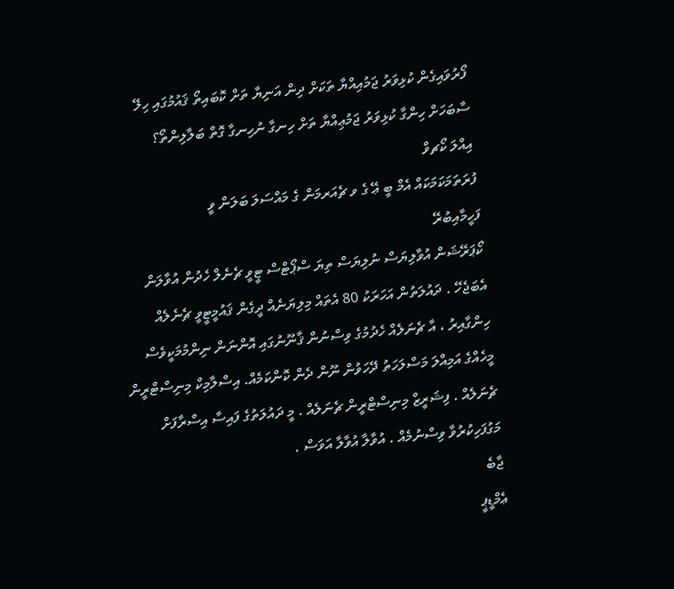ފޯރުވައިގެން ކުޅިވަރު ޖަމުއިއްޔާ ތަކަށް ދިން އަނިޔާ ތަށް ކޮބައިތޯ ޤައުމުގައި ހިލޭ ސާބަހަށް ހިންގާ ކުޅިވަރު ޖަމުޢިއްޔާ ތަށް ހިނގާ ނުހިނގާ ގޮތް ބަލާލިންތޯ؟
އިއްލަ ކޯޗވް
ފުރަތަމަކަމަކައް އެމް ބީ ޢޭ ގެ ވ ޗެއަރމަން ގެ މައްސަލަ ބަލަން ވީ
ފަހީމާއިބުރޭ
ކޯޕަރޭޝަން އުވާލިޔަސް ނުލިޔަސް ތިޔަ ސްޕޯޓްސް ޓީވީ ޗެނެލް ހެދުން އުވާލަން އެބަޖެހޭ . ދައުލަތުން އަހަރަކު 80 އެތައް މިލިޔަނެއް ދީގެން ޤައުމީޓީވީ ޗެނެލެއް ހިންގާއިރު ، އާ ޗެނަލެއް ހެދުމުގެ ވިސްނުން ޤާނޫނުގައި އޮންނަން ނިންމުމަކީވެސް މީހެއްގެ އަމިއްލަ މަސްލަހަތު ދޭހަވުން ނޫން ދެން ކޮންކަމެއް. އިސްލާމިކް މިނިސްޓްރީން ޗެނަލެއް . ފިޝަރީޒް މިނިސްޓްރީން ޗެނަލެއް . މީ ދައުލަތުގެ ފައިސާ އިސްރާފަށް މަގުފަހިކުރުވާ ވިސްނުމެއް . އުވާލާ އުވާލާ އަވަސް .
ޖާބެ
ޢެމްޑީޕީ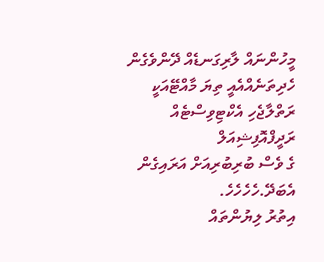މީހުންނައް ލާރިގަނޑެއް ދޭންވެގެން ހެދިތަނެއްއެއީ ތިޔަ މާއްޓޭއަކީ ރަތްލާޖެހި އެކްޓިވިސްޓެއް
ރަދީފްއޮފިޝިއަލް
ގެ ވެސް ބުރިބުރިއަށް އަރައިގެން އެބަދޭ.ހެހެހެހެ.
އިތުރު ލިޔުންތައް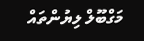މަގްބޫލް ލިޔުންތައް